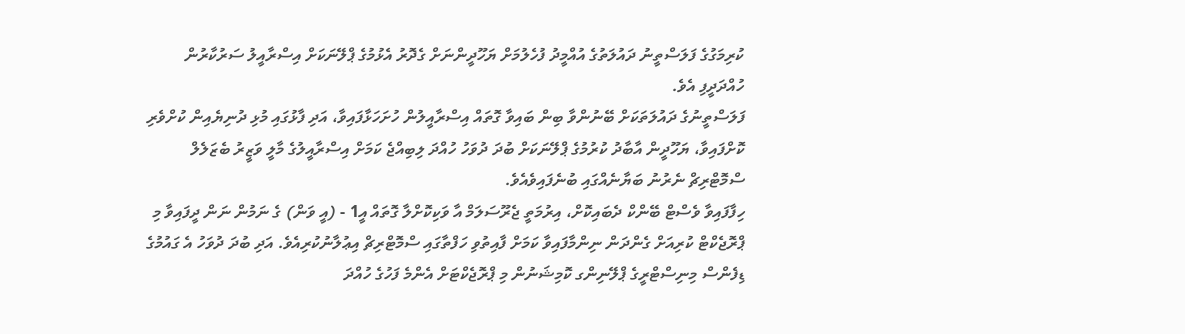ކުރިމަގުގެ ފަލަސްތީނު ދައުލަތުގެ އުއްމީދު ފުހެލުމަށް ޔަހޫދީންނަށް ގެދޮރު އެޅުމުގެ ޕްލޭނަކަށް އިސްރާއީލު ސަރުކާރުން ހުއްދަދީފި އެވެ.
ފަލަސްތީނުގެ ދައުލަތަކަށް ބޭނުންވާ ބިން ބައިވާ ގޮތައް އިސްރާއީލުން ހުށަހަޅާފައިވާ، އަދި ފާޅުގައި މުޅި ދުނިޔެއިން ކުށްވެރި ކޮށްފައިވާ، ޔަހޫދީން އާބާދު ކުރުމުގެ ޕްލޭނަކަށް ބުދަ ދުވަހު ހުއްދަ ލިބިއްޖެ ކަމަށް އިސްރާއީލުގެ މާލީ ވަޒީރު ބެޒަލެލް ސްމޮޓްރިޗް ނެރުނު ބަޔާނެއްގައި ބުނެފައިވެއެވެ.
ހިފާފައިވާ ވެސްޓް ބޭންކް ދެބައިކޮށް، އިރުމަތީ ޖެރޫސަލަމް އާ ވަކިކޮށްލާ ގޮތައް އީ1 - (އީ ވަން) ގެ ނަމުން ނަން ދީފައިވާ މި ޕްރޮޖެކްޓް ކުރިއަށް ގެންދަން ނިންމާފައިވާ ކަމަށް ފާއިތުވި ހަފްތާގައި ސްމޮޓްރިޗް އިޢުލާނުކުރިއެވެ. އަދި ބުދަ ދުވަހު އެ ގައުމުގެ ޑިފެންސް މިނިސްޓްރީގެ ޕްލޭނިންގ ކޮމިޝަނުން މި ޕްރޮޖެކްޓަށް އެންމެ ފަހުގެ ހުއްދަ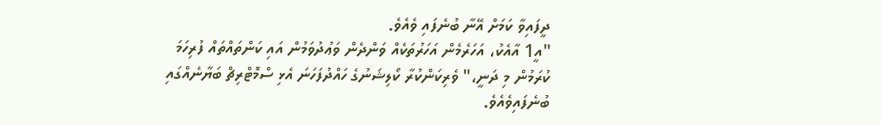ދީފައިވާ ކަމަށް އޭނާ ބުނެފައި ވެއެވެ.
"އީ1 އާއެކު، އަހަރެމެން އަހަރުތަކެއް ވަންދެން ވަޢުދުވަމުން އައި ކަންތައްތައް ފުރިހަމަ ކުރަމުން މި ދަނީ،" ވެރިކަންކުރާ ކޯލިޝަނުގެ ހައްދުފަހަނަ އެޅި ސްމޮޓްރިޗް ބަޔާނެއްގައި ބުނެފައިވެއެވެ.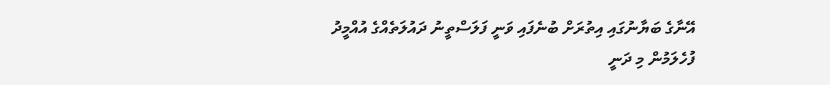އޭނާގެ ބަޔާނުގައި އިތުރަށް ބުނެފައި ވަނީ ފަލަސްތީނު ދައުލަތެއްގެ އުއްމީދު ފުހެލަމުން މި ދަނީ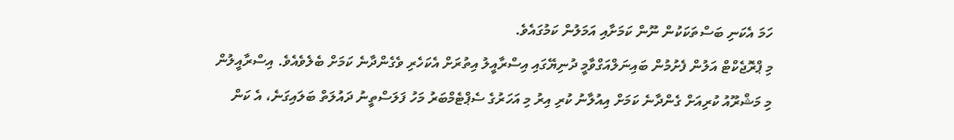ހަމަ އެކަނި ބަސްތަކަކުން ނޫން ކަމަށާއި އަމަލުން ކަމުގައެވެ.
މި ޕްރޮޖެކްޓް އަލުން ފެށުމުން ބައިނަލްއަގްވާމީ ދުނިޔޭގައި އިސްރާއީލު އިތުރަށް އެކަހެރި ވެގެންދާނެ ކަމަށް ބެލެވެއެވެ. އިސްރާއީލުން މި މަޝްރޫއު ކުރިއަށް ގެންދާނެ ކަމަށް އިއުލާނު ކުރި އިރު މި އަހަރުގެ ސެޕްޓެމްބަރު މަހު ފަލަސްތީނު ދައުލަތް ބަލައިގަނެ، އެ ކަން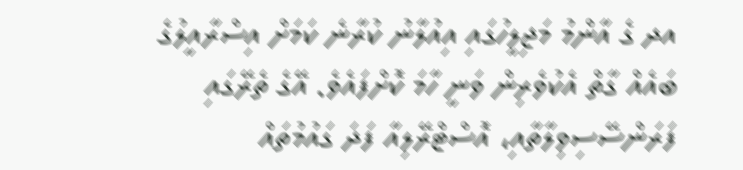އދ ގެ އާންމު މަޖިލީހުގައި އިއުލާނު ކުރާނެ ކަމަށް އިސްރާއީލުގެ ބައެއް ގާތް އެކުވެރިން ވަނީ ހާމަ ކޮށްފައެވެ. އޭގެ ތެރޭގައި ފަރަންސޭސިވިލާތާއި، އޮސްޓްރޭލިއާ ފަދަ ގައުމުތައް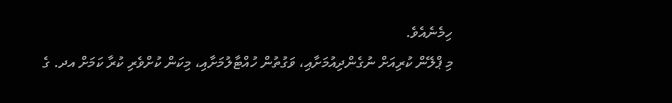ހިމެނެއެވެ.
މި ޕްލޭން ކުރިއަށް ނުގެންދިއުމަށާއި، ވަގުތުން ހުއްޓާލުމަށާއި، މިކަން ކުށްވެރި ކުރާ ކަމަށް އދ. ގެ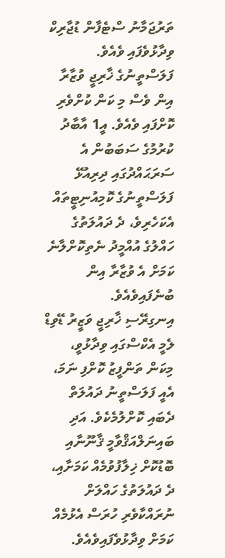ތަރުޖަމާނު ސްޓެފާން ޑުޖާރިކް ވިދާޅުވެފައި ވެއެވެ.
ފަލަސްތީނުގެ ޚާރިޖީ ވުޒާރާ އިން ވެސް މި ކަން ކުށްވެރި ކޮށްފައި ވެއެވެ. އީ1 އާބާދު ކުރުމުގެ ސަބަބުން އެ ސަރަޙައްދުގައި ދިރިއުޅޭ ފަލަސްތީނުގެ ކޮމިއުނިޓީތައް އެކަހެރިވެ، ދެ ދައުލަތުގެ ހައްލުގެ އުއްމީދު ނެތިކޮށްލާނެ ކަމަށް އެ ވުޒާރާ އިން ބުނެފައިވެއެވެ.
އިނގިރޭސި ޚާރިޖީ ވަޒީރު ޑޭވިޑް ލެމީ އެކްސްގައި ވިދާޅުވީ، މިކަން ތަންފީޒު ކޮށްފި ނަމަ، އެއީ ފަލަސްތީނު ދައުލަތް ދެބައި ކޮށްލުމެކެވެ. އަދި ބައިނަލްއަޤްވާމީ ޤާނޫނާއި ބޮޑުކޮށް ޚިލާފުވުމެއް ކަމަށާއި، ދެ ދައުލަތުގެ ހައްލަށް ނުރައްކާވެރި ހުރަސް އެޅުމެއް ކަމަށް ވިދާޅުވެފައިވެއެވެ.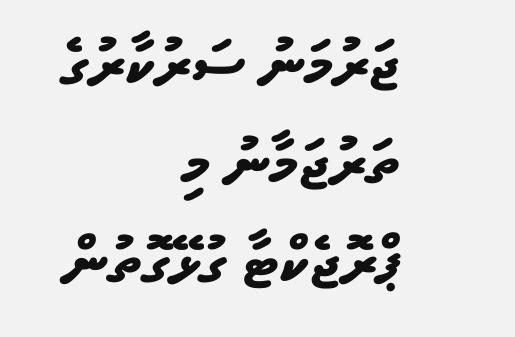ޖަރުމަނު ސަރުކާރުގެ ތަރުޖަމާނު މި ޕްރޮޖެކްޓާ ގުޅޭގޮތުން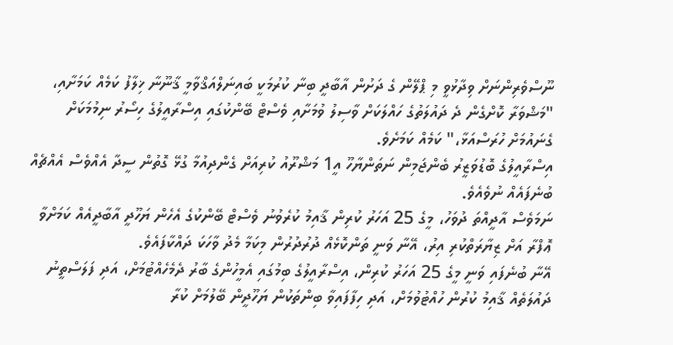ނޫސްވެރިންނަށް ވިދާޅުވީ މި ޕްލޭން ގެ ދަށުން އާބާދީ ބިނާ ކުރުމަކީ ބައިނަލްއަޤްވާމީ ޤާނޫނާ ޚިލާފު ކަމެއް ކަމަށާއި، "މަޝްވަރާ ކޮށްގެން ދެ ދައުލަތުގެ ހައްލަކަށް ވާސިލު ވުމަށާއި ވެސްޓް ބޭންކުގައި އިސްރާއީލުގެ ހިސޯރު ނިމުމަކަށް ގެނައުމަށް ހުރަސްއަޅާ،" ކަމެއް ކަމަށެވެ.
އިސްރާއީލުގެ ބޮޑުވަޒީރު ބެންޖަމިން ނަތަންޔާހޫ އީ1 މަޝްރޫއު ކުރިއަށް ގެންދިއުމާ ގުޅޭ ގޮތުން ސީދާ އެއްވެސް އެއްޗެއް ބުނެފައެއް ނުވެއެވެ.
ނަމަވެސް އާދީއްތަ ދުވަހު، މީގެ 25 އަހަރު ކުރިން ޤާއިމު ކުރެވުނު ވެސްޓް ބޭންކުގެ އެހެން ޔަހޫދީ އާބާދީއެއް ކަމަށްވާ ޢޮފްރާ އަށް ޒިޔާރަތްކުރި އިރު، އޭނާ ވަނީ ތަންކޮޅެއް ދުރުދުރުން މިކަމާ މެދު ވާހަކަ ދައްކާފައެވެ.
އޭނާ ބުނެފައި ވަނީ މީގެ 25 އަހަރު ކުރިން، އިސްރާއީލުގެ ބިމުގައި އެމީހުންގެ ބާރު ދެމެހެއްޓުމަށް، އަދި ފަލަސްތީނު ދައުލަތެއް ޤާއިމު ކުރުން ހުއްޓުވުމަށް، އަދި ހިފާފައިވާ ބިންތަކުން ޔަހޫދީން ބޭލުމަށް ކުރާ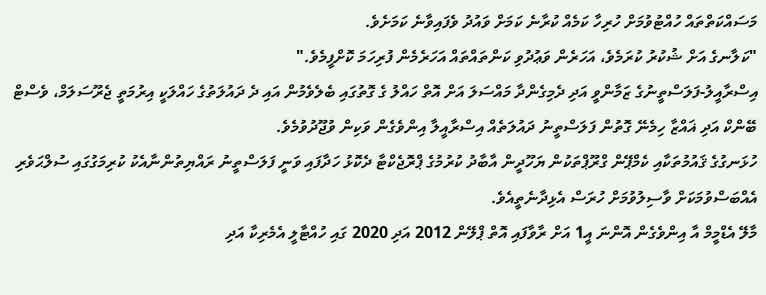މަސައްކަތްތައް ހުއްޓުވުމަށް ހުރިހާ ކަމެއް ކުރާނެ ކަމަށް ވައުދު ވެފައިވާނެ ކަމަށެވެ.
"ކަލާނގެ އަށް ޝުކުރު ކުރަމެވެ، އަހަރެން ވަޢުދުވި ކަންތައްތައް އަހަރެމެން ފުރިހަމަ ކޮށްފީމެވެ."
އިސްރާއީލު-ފަލަސްތީނުގެ ޒަމާންވީ އަދި ދެމިގެންދާ މައްސަލަ އަށް އޮތް ހައްލު ގެ ގޮތުގައި ބެލެވެމުން އައި ދެ ދައުލަތުގެ ހައްލަކީ އިރުމަތީ ޖެރޫސަލަމް، ވެސްޓް ބޭންކް އަދި ޣައްޒާ ހިމެނޭ ގޮތުން ފަލަސްތީނު ދައުލަތެއް އިސްރާއީލާ އިންވެގެން ވަކިން ވުޖޫދުވުމެވެ.
ހުޅަނގުގެ ޤައުމުތަކާއި ކެމްޕޭން ގްރޫޕްތަކުން ޔަހޫދީން އާބާދު ކުރުމުގެ ޕްރޮޖެކްޓާ ދެކޮޅު ހަދާފައި ވަނީ ފަލަސްތީނު ރައްޔިތުންނާއެކު ކުރިމަގުގައި ސުލްޙަވެރި އެއްބަސްވުމަކަށް ވާސިލުވުމަށް ހުރަސް އެޅިދާނެތީއެވެ.
މާލޭ އެޑްމީމް އާ އިންވެގެން އޮންނަ އީ1 އަށް ރާވާފައި އޮތް ޕްލޭން 2012 އަދި 2020 ގައި ހުއްޓާލީ އެމެރިކާ އަދި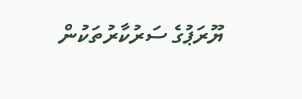ޔޫރަޕުގެ ސަރުކާރުތަކުން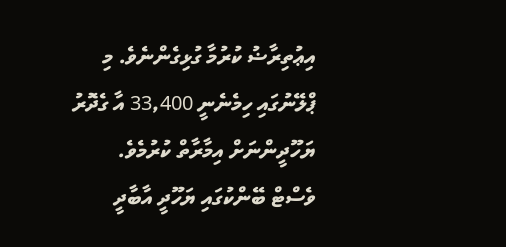އިޢުތިރާޟު ކުރުމާ ގުޅިގެންނެވެ. މި ޕްލޭނުގައި ހިމެނެނީ 33,400 އާ ގެދޮރު ޔަހޫދީންނަށް އިމާރާތް ކުރުމެވެ.
ވެސްޓް ބޭންކުގައި ޔަހޫދީ އާބާދީ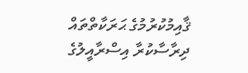ޤާއިމުކުރުމުގެ ޙަރަކާތްތައް ދިރާސާކުރާ އިސްރާއީލުގެ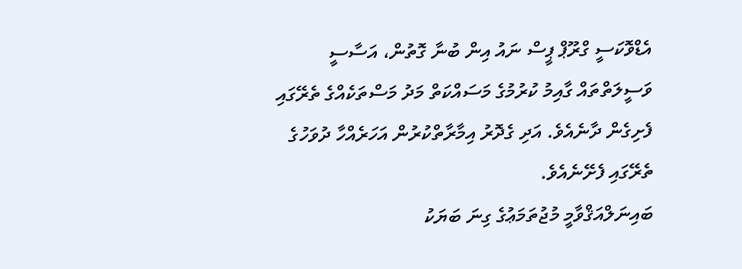އެޑްވޮކަސީ ގްރޫޕް ޕީސް ނައު އިން ބުނާ ގޮތުން، އަސާސީ ވަސީލަތްތައް ގާއިމު ކުރުމުގެ މަސައްކަތް މަދު މަސްތަކެއްގެ ތެރޭގައި ފެށިގެން ދާނެއެވެ. އަދި ގެދޮރު އިމާރާތްކުރުން އަހަރެއްހާ ދުވަހުގެ ތެރޭގައި ފެށޭނެއެވެ.
ބައިނަލްއަޤްވާމީ މުޖުތަމަޢުގެ ގިނަ ބަޔަކު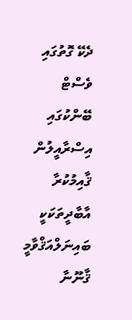ދެކޭ ގޮތުގައި ވެސްޓް ބޭންކުގައި އިސްރާއީލުން ޤާއިމުކުރާ އާބާދީތަކަކީ ބައިނަލްއަޤްވާމީ ޤާނޫނާ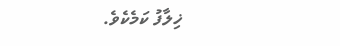ޚިލާފު ކަމެކެވެ.